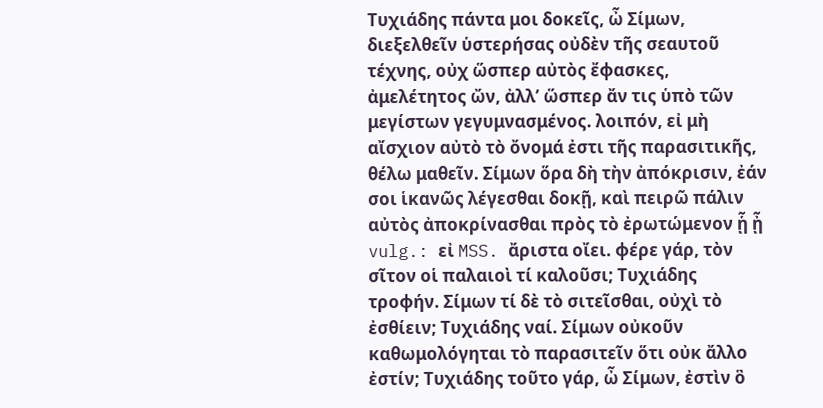Τυχιάδης πάντα μοι δοκεῖς, ὦ Σίμων, διεξελθεῖν ὑστερήσας οὐδὲν τῆς σεαυτοῦ τέχνης, οὐχ ὥσπερ αὐτὸς ἔφασκες, ἀμελέτητος ὤν, ἀλλʼ ὥσπερ ἄν τις ὑπὸ τῶν μεγίστων γεγυμνασμένος. λοιπόν, εἰ μὴ αἴσχιον αὐτὸ τὸ ὄνομά ἐστι τῆς παρασιτικῆς, θέλω μαθεῖν. Σίμων ὅρα δὴ τὴν ἀπόκρισιν, ἐάν σοι ἱκανῶς λέγεσθαι δοκῇ, καὶ πειρῶ πάλιν αὐτὸς ἀποκρίνασθαι πρὸς τὸ ἐρωτώμενον ᾗ ᾖ vulg.: εἰ MSS. ἄριστα οἴει. φέρε γάρ, τὸν σῖτον οἱ παλαιοὶ τί καλοῦσι; Τυχιάδης τροφήν. Σίμων τί δὲ τὸ σιτεῖσθαι, οὐχὶ τὸ ἐσθίειν; Τυχιάδης ναί. Σίμων οὐκοῦν καθωμολόγηται τὸ παρασιτεῖν ὅτι οὐκ ἄλλο ἐστίν; Τυχιάδης τοῦτο γάρ, ὦ Σίμων, ἐστὶν ὃ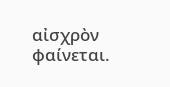αἰσχρὸν φαίνεται.